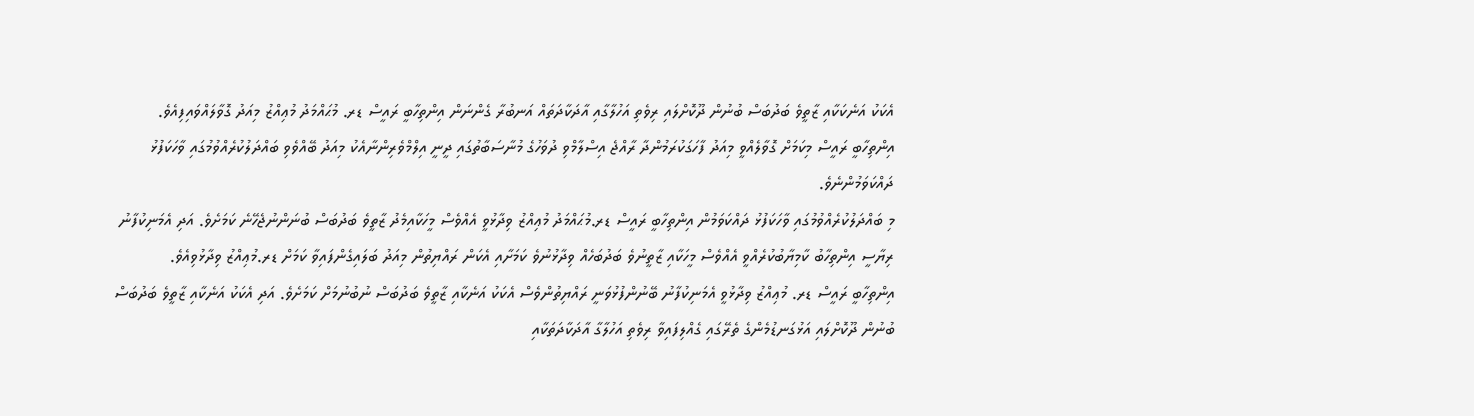އެކަކު އަނެކަކާއި ޒާތީވެ ބަދުބަސް ބުނުން ދޫކޮށްލައި ރިވެތި އަހުލާގާއި އާދަކާދަތައް އަނބުރާ ގެންނަން އިންތިހާބީ ރައީސް ޑރ. މުޙައްމަދު މުޢިއްޒު މިއަދު ގޮވާލައްވައިފިއެވެ.
އިންތިހާބީ ރައީސް މިކަމަށް ގޮވާލެއްވީ މިއަދު ފާހަގަކުރަމުންދާ ރާއްޖެ އިސްލާމްވި ދުވަހުގެ މުނާސަބާތުގައި ދީނީ އިލްމްވެރިންނާއެކު މިއަދު ބޭއްވެވި ބައްދަލުކުރެއްވުމުގައި ވާހަކަފުޅު ދައްކަވަމުންނެވެ.
މި ބައްދަލުކުރެއްވުމުގައި ވާހަކަފުޅު ދައްކަވަމުން އިންތިހާބީ ރައީސް ޑރ.މުޙައްމަދު މުޢިއްޒު ވިދާޅުވީ އެއްވެސް މީހަކާއިމެދު ޒާތީވެ ބަދުބަސް ބުނަންނުޖެހޭނެ ކަމަށެވެ. އަދި އެމަނިކުފާނު ރިޔާސީ އިންތިހާބު ކާމިޔާބުކުރެއްވީ އެއްވެސް މީހަކާއި ޒާތީނުވެ ބަދުބަހެއް ވިދާޅުނުވެ ކަމަށާއި އެކަން ރައްޔިތުން މިއަދު ބަލައިގެންފައިވާ ކަމަށް ޑރ.މުޢިއްޒު ވިދާޅުވިއެވެ.
އިންތިހާބީ ރައީސް ޑރ. މުޢިއްޒު ވިދާޅުވީ އެމަނިކުފާނު ބޭނުންފުޅުވަނީ ރައްޔިތުންވެސް އެކަކު އަނެކާއި ޒާތީވެ ބަދުބަސް ނުބުނުމަށް ކަމަށެވެ. އަދި އެކަކު އަނެކާއި ޒާތީވެ ބަދުބަސް ބުނުން ދޫކޮށްލައި އަޅުގަނޑުމެންގެ ތެރޭގައި ގެއްލިފައިވާ ރިވެތި އަހުލާގާ އާދަކާދަތަކާއި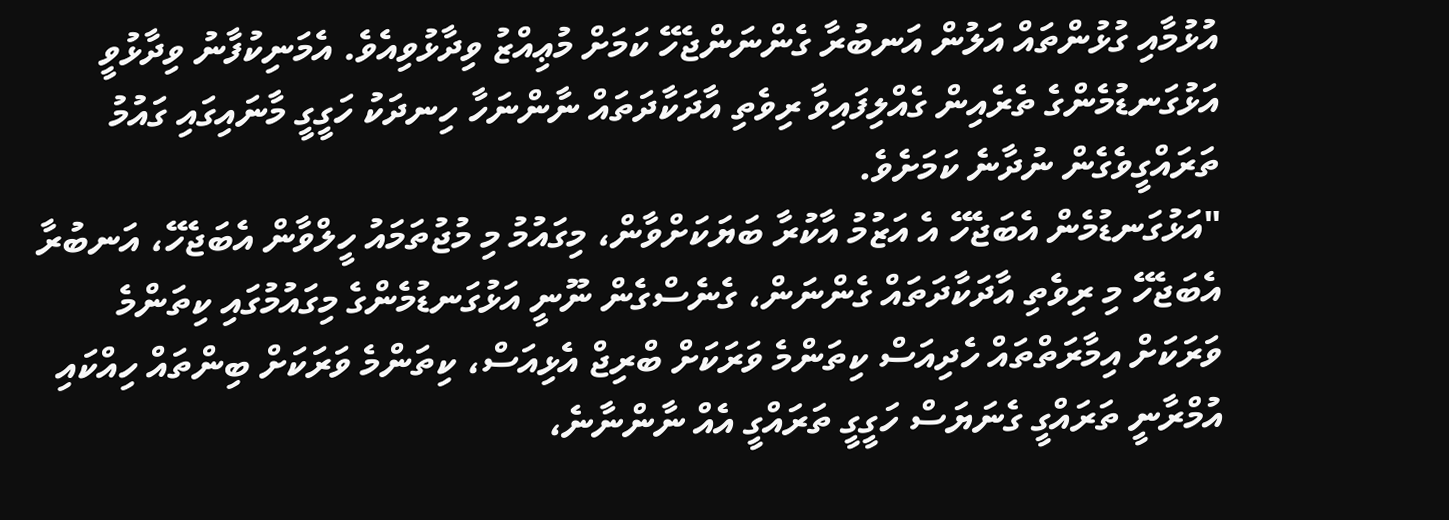އުޅުމާއި ގުޅުންތައް އަލުން އަނބުރާ ގެންނަންޖެހޭ ކަމަށް މުޢިއްޒު ވިދާޅުވިއެވެ. އެމަނިކުފާނު ވިދާޅުވީ އަޅުގަނޑުމެންގެ ތެރެއިން ގެއްލިފައިވާ ރިވެތި އާދަކާދަތައް ނާންނަހާ ހިނދަކު ހަގީގީ މާނައިގައި ގައުމު ތަރައްގީވެގެން ނުދާނެ ކަމަށެވެ.
"އަޅުގަނޑުމެން އެބަޖެހޭ އެ އަޒުމު އާކުރާ ބަޔަކަށްވާން، މިގައުމު މި މުޖުތަމައު ހީލްވާން އެބަޖެހޭ، އަނބުރާ އެބަޖެހޭ މި ރިވެތި އާދަކާދަތައް ގެންނަން، ގެނެސްގެން ނޫނީ އަޅުގަނޑުމެންގެ މިގައުމުގައި ކިތަންމެ ވަރަކަށް އިމާރަތްތައް ހެދިއަސް ކިތަންމެ ވަރަކަށް ބްރިޖް އެޅިއަސް، ކިތަންމެ ވަރަކަށް ބިންތައް ހިއްކައި އުމްރާނީ ތަރައްގީ ގެނަޔަސް ހަގީގީ ތަރައްގީ އެއް ނާންނާނެ،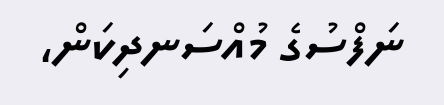ނަފްސުގެ މުއްސަނދިކަން،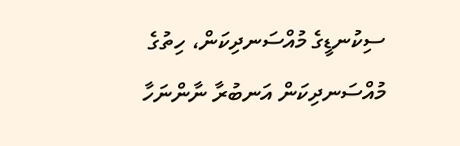ސިކުނޑީގެ މުއްސަނދިކަން، ހިތުގެ މުއްސަނދިކަން އަނބުރާ ނާންނަހާ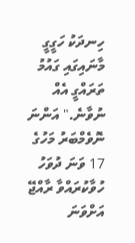ހިނދަކު ހަގީގީ މާނައިގައި ގައުމު ތަރައްގީ އެއް ނުވާނެ." އަންނަ ނޮވެމްބަރު މަހުގެ 17 ވަނަ ދުވަހު ހުވާކުރައްވާ ރާއްޖޭ އަށްވަނަ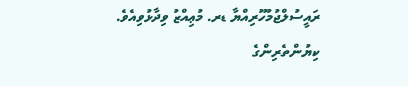ރައީސުލްޖުމުހޫރިއްޔާ ޑރ. މުޢިއްޒު ވިދާޅުވިއެވެ.
ކިޔުންތެރިންގެ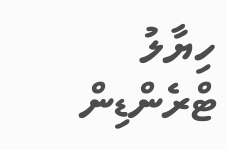ހިޔާލު
ޓްރެންޑިން